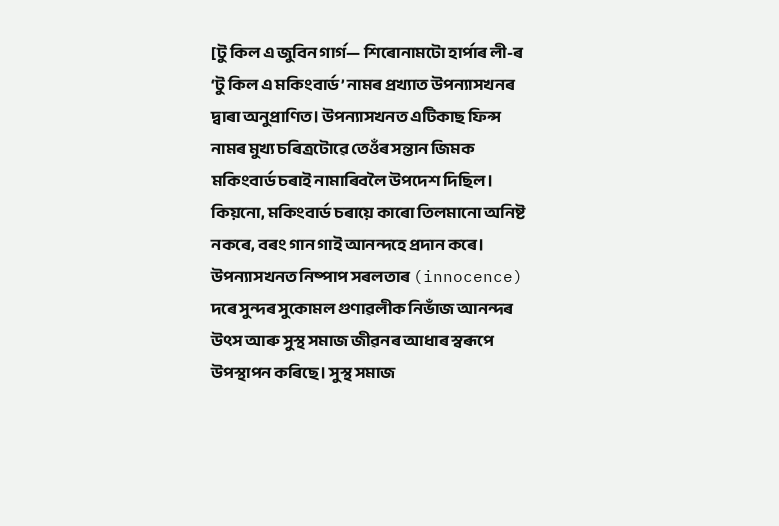[টু কিল এ জুবিন গাৰ্গ— শিৰোনামটো হাৰ্পাৰ লী-ৰ ‘টু কিল এ মকিংবাৰ্ড’ নামৰ প্ৰখ্যাত উপন্যাসখনৰ দ্বাৰা অনুপ্ৰাণিত। উপন্যাসখনত এটিকাছ ফিন্স নামৰ মুখ্য চৰিত্ৰটোৱে তেওঁৰ সন্তান জিমক মকিংবাৰ্ড চৰাই নামাৰিবলৈ উপদেশ দিছিল। কিয়নো, মকিংবাৰ্ড চৰায়ে কাৰো তিলমানো অনিষ্ট নকৰে, বৰং গান গাই আনন্দহে প্ৰদান কৰে। উপন্যাসখনত নিষ্পাপ সৰলতাৰ (innocence) দৰে সুন্দৰ সুকোমল গুণাৱলীক নিভাঁজ আনন্দৰ উৎস আৰু সুস্থ সমাজ জীৱনৰ আধাৰ স্বৰূপে উপস্থাপন কৰিছে। সুস্থ সমাজ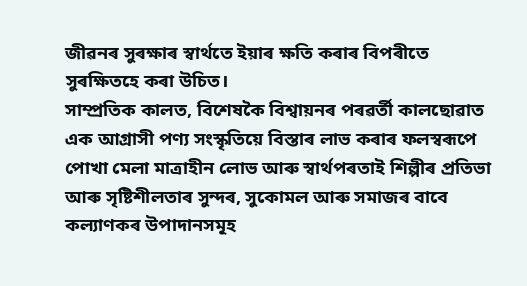জীৱনৰ সুৰক্ষাৰ স্বাৰ্থতে ইয়াৰ ক্ষতি কৰাৰ বিপৰীতে সুৰক্ষিতহে কৰা উচিত।
সাম্প্ৰতিক কালত, বিশেষকৈ বিশ্বায়নৰ পৰৱৰ্তী কালছোৱাত এক আগ্ৰাসী পণ্য সংস্কৃতিয়ে বিস্তাৰ লাভ কৰাৰ ফলস্বৰূপে পোখা মেলা মাত্ৰাহীন লোভ আৰু স্বাৰ্থপৰতাই শিল্পীৰ প্ৰতিভা আৰু সৃষ্টিশীলতাৰ সুন্দৰ, সুকোমল আৰু সমাজৰ বাবে কল্যাণকৰ উপাদানসমূহ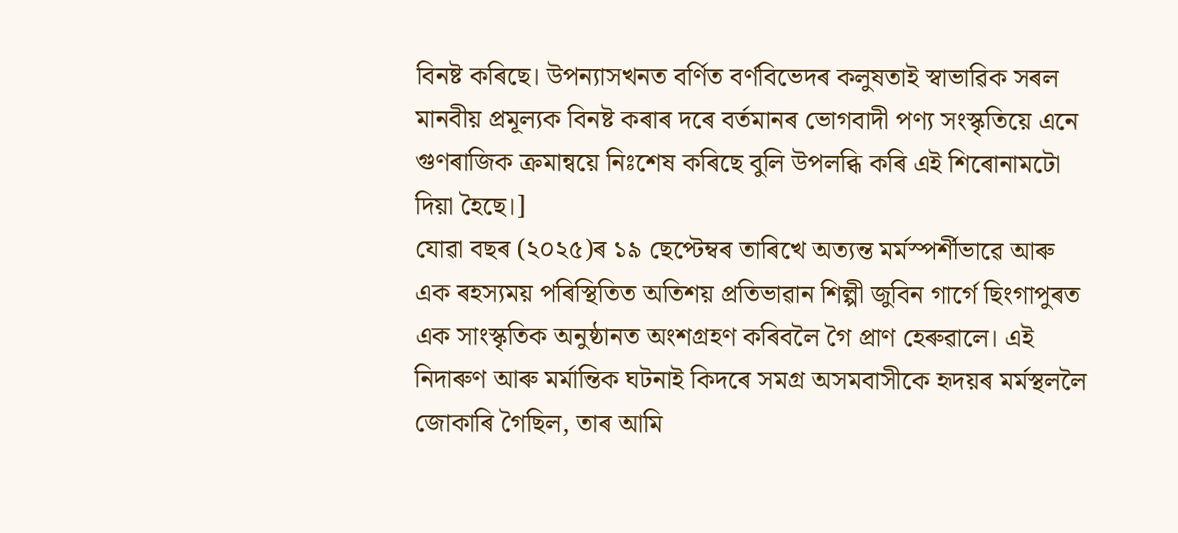বিনষ্ট কৰিছে। উপন্যাসখনত বৰ্ণিত বৰ্ণবিভেদৰ কলুষতাই স্বাভাৱিক সৰল মানবীয় প্ৰমূল্যক বিনষ্ট কৰাৰ দৰে বৰ্তমানৰ ভোগবাদী পণ্য সংস্কৃতিয়ে এনে গুণৰাজিক ক্ৰমান্বয়ে নিঃশেষ কৰিছে বুলি উপলব্ধি কৰি এই শিৰোনামটো দিয়া হৈছে।]
যোৱা বছৰ (২০২৫)ৰ ১৯ ছেপ্টেম্বৰ তাৰিখে অত্যন্ত মৰ্মস্পৰ্শীভাৱে আৰু এক ৰহস্যময় পৰিস্থিতিত অতিশয় প্ৰতিভাৱান শিল্পী জুবিন গাৰ্গে ছিংগাপুৰত এক সাংস্কৃতিক অনুষ্ঠানত অংশগ্ৰহণ কৰিবলৈ গৈ প্ৰাণ হেৰুৱালে। এই নিদাৰুণ আৰু মৰ্মান্তিক ঘটনাই কিদৰে সমগ্ৰ অসমবাসীকে হৃদয়ৰ মৰ্মস্থললৈ জোকাৰি গৈছিল, তাৰ আমি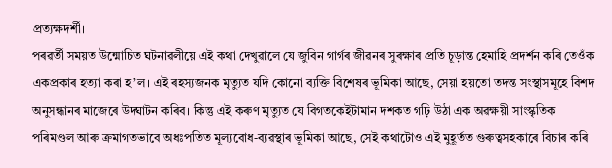প্ৰত্যক্ষদৰ্শী।
পৰৱৰ্তী সময়ত উন্মোচিত ঘটনাৱলীয়ে এই কথা দেখুৱালে যে জুবিন গাৰ্গৰ জীৱনৰ সুৰক্ষাৰ প্ৰতি চূড়ান্ত হেমাহি প্ৰদৰ্শন কৰি তেওঁক একপ্ৰকাৰ হত্যা কৰা হ’ল। এই ৰহস্যজনক মৃত্যুত যদি কোনো ব্যক্তি বিশেষৰ ভূমিকা আছে, সেয়া হয়তো তদন্ত সংস্থাসমূহে বিশদ অনুসন্ধানৰ মাজেৰে উদ্ঘাটন কৰিব। কিন্তু এই কৰুণ মৃত্যুত যে বিগতকেইটামান দশকত গঢ়ি উঠা এক অৱক্ষয়ী সাংস্কৃতিক পৰিমণ্ডল আৰু ক্ৰমাগতভাবে অধঃপতিত মূল্যবোধ-ব্যৱস্থাৰ ভূমিকা আছে, সেই কথাটোও এই মুহূৰ্তত গুৰুত্বসহকাৰে বিচাৰ কৰি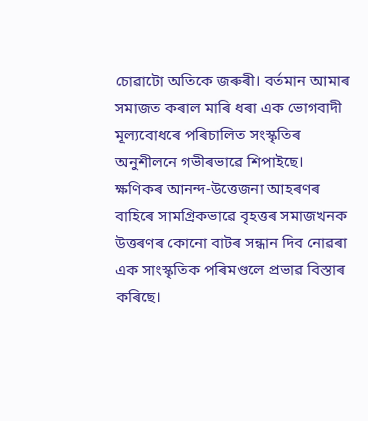চোৱাটো অতিকে জৰুৰী। বৰ্তমান আমাৰ সমাজত কৰাল মাৰি ধৰা এক ভোগবাদী মূল্যবোধৰে পৰিচালিত সংস্কৃতিৰ অনুশীলনে গভীৰভাৱে শিপাইছে। ক্ষণিকৰ আনন্দ-উত্তেজনা আহৰণৰ বাহিৰে সামগ্ৰিকভাৱে বৃহত্তৰ সমাজখনক উত্তৰণৰ কোনো বাটৰ সন্ধান দিব নোৱৰা এক সাংস্কৃতিক পৰিমণ্ডলে প্ৰভাৱ বিস্তাৰ কৰিছে।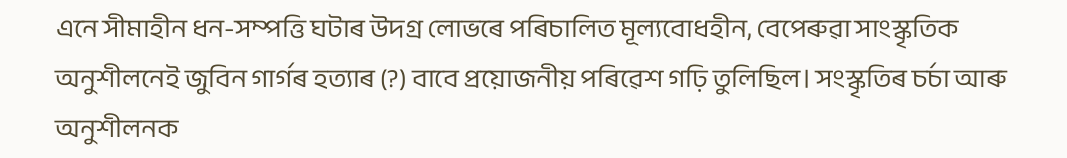এনে সীমাহীন ধন-সম্পত্তি ঘটাৰ উদগ্ৰ লোভৰে পৰিচালিত মূল্যবোধহীন, বেপেৰুৱা সাংস্কৃতিক অনুশীলনেই জুবিন গাৰ্গৰ হত্যাৰ (?) বাবে প্ৰয়োজনীয় পৰিৱেশ গঢ়ি তুলিছিল। সংস্কৃতিৰ চৰ্চা আৰু অনুশীলনক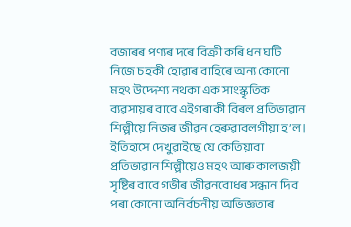বজাৰৰ পণ্যৰ দৰে বিক্ৰী কৰি ধন ঘটি নিজে চহকী হোৱাৰ বাহিৰে অন্য কোনো মহৎ উদ্দেশ্য নথকা এক সাংস্কৃতিক ব্যৱসায়ৰ বাবে এইগৰাকী বিৰল প্ৰতিভাৱান শিল্পীয়ে নিজৰ জীৱন হেৰুৱাবলগীয়া হ’ল।
ইতিহাসে দেখুৱাইছে যে কেতিয়াবা প্ৰতিভাৱান শিল্পীয়েও মহৎ আৰু কালজয়ী সৃষ্টিৰ বাবে গভীৰ জীৱনবোধৰ সন্ধান দিব পৰা কোনো অনিৰ্বচনীয় অভিজ্ঞতাৰ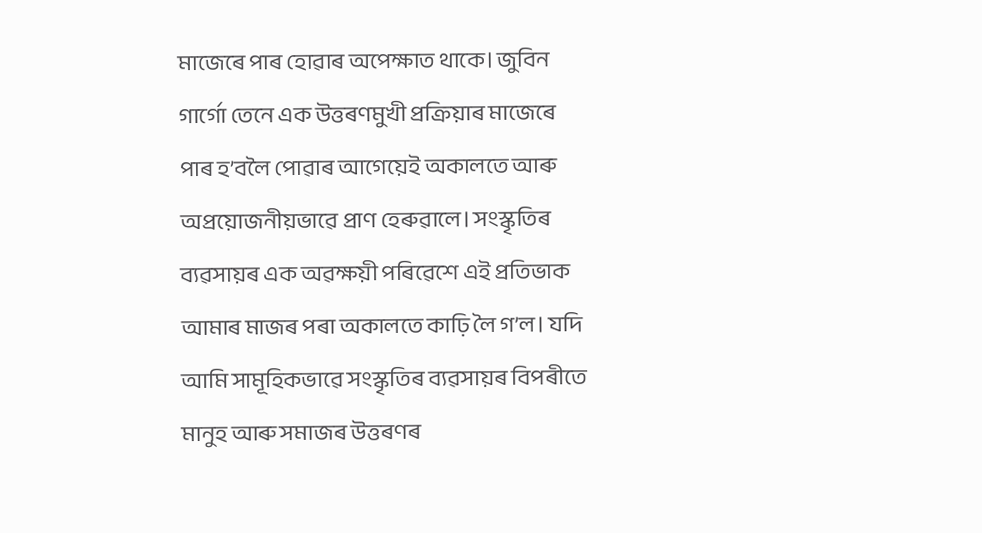মাজেৰে পাৰ হোৱাৰ অপেক্ষাত থাকে। জুবিন গাৰ্গো তেনে এক উত্তৰণমুখী প্ৰক্ৰিয়াৰ মাজেৰে পাৰ হ’বলৈ পোৱাৰ আগেয়েই অকালতে আৰু অপ্ৰয়োজনীয়ভাৱে প্ৰাণ হেৰুৱালে। সংস্কৃতিৰ ব্যৱসায়ৰ এক অৱক্ষয়ী পৰিৱেশে এই প্ৰতিভাক আমাৰ মাজৰ পৰা অকালতে কাঢ়ি লৈ গ’ল। যদি আমি সামূহিকভাৱে সংস্কৃতিৰ ব্যৱসায়ৰ বিপৰীতে মানুহ আৰু সমাজৰ উত্তৰণৰ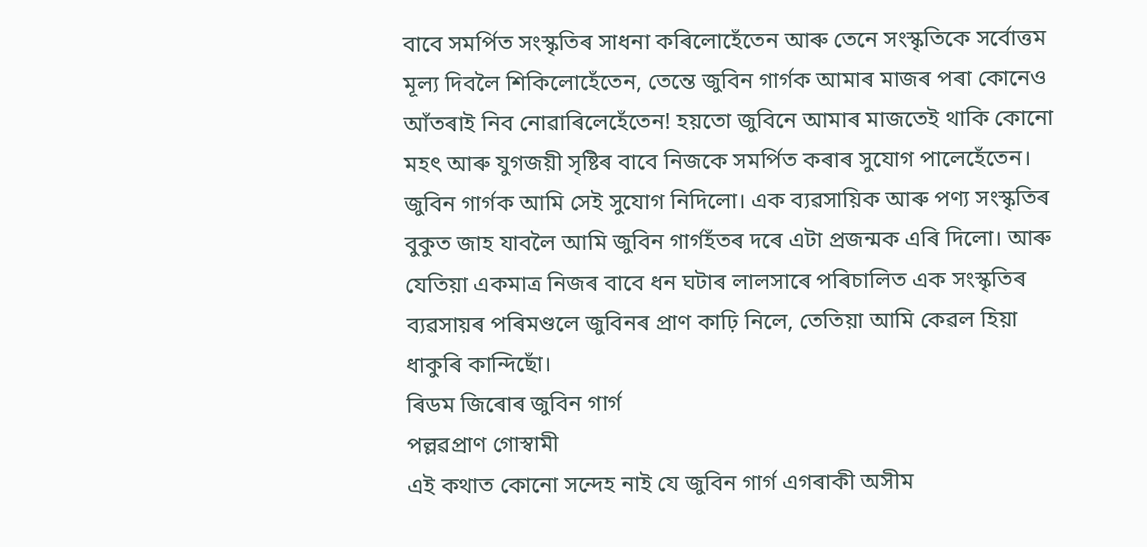বাবে সমৰ্পিত সংস্কৃতিৰ সাধনা কৰিলোহেঁতেন আৰু তেনে সংস্কৃতিকে সৰ্বোত্তম মূল্য দিবলৈ শিকিলোহেঁতেন, তেন্তে জুবিন গাৰ্গক আমাৰ মাজৰ পৰা কোনেও আঁতৰাই নিব নোৱাৰিলেহেঁতেন! হয়তো জুবিনে আমাৰ মাজতেই থাকি কোনো মহৎ আৰু যুগজয়ী সৃষ্টিৰ বাবে নিজকে সমৰ্পিত কৰাৰ সুযোগ পালেহেঁতেন। জুবিন গাৰ্গক আমি সেই সুযোগ নিদিলো। এক ব্যৱসায়িক আৰু পণ্য সংস্কৃতিৰ বুকুত জাহ যাবলৈ আমি জুবিন গাৰ্গহঁতৰ দৰে এটা প্ৰজন্মক এৰি দিলো। আৰু যেতিয়া একমাত্ৰ নিজৰ বাবে ধন ঘটাৰ লালসাৰে পৰিচালিত এক সংস্কৃতিৰ ব্যৱসায়ৰ পৰিমণ্ডলে জুবিনৰ প্ৰাণ কাঢ়ি নিলে, তেতিয়া আমি কেৱল হিয়া ধাকুৰি কান্দিছোঁ।
ৰিডম জিৰোৰ জুবিন গাৰ্গ
পল্লৱপ্ৰাণ গোস্বামী
এই কথাত কোনো সন্দেহ নাই যে জুবিন গাৰ্গ এগৰাকী অসীম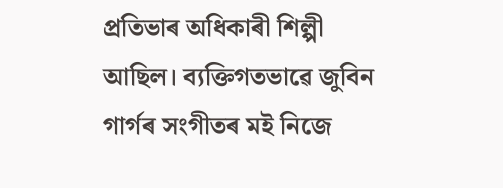প্ৰতিভাৰ অধিকাৰী শিল্পী আছিল। ব্যক্তিগতভাৱে জুবিন গাৰ্গৰ সংগীতৰ মই নিজে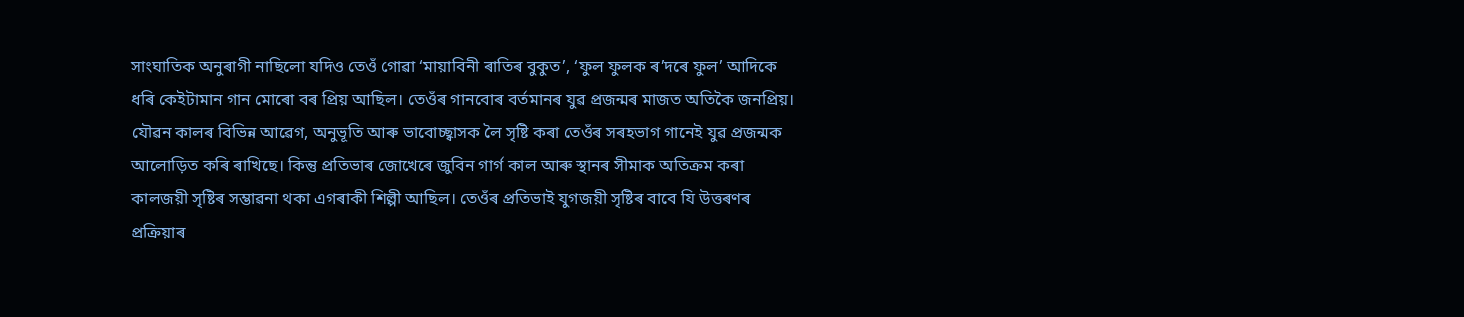সাংঘাতিক অনুৰাগী নাছিলো যদিও তেওঁ গোৱা ‘মায়াবিনী ৰাতিৰ বুকুত’, ‘ফুল ফুলক ৰ’দৰে ফুল’ আদিকে ধৰি কেইটামান গান মোৰো বৰ প্ৰিয় আছিল। তেওঁৰ গানবোৰ বৰ্তমানৰ যুৱ প্ৰজন্মৰ মাজত অতিকৈ জনপ্ৰিয়। যৌৱন কালৰ বিভিন্ন আৱেগ, অনুভূতি আৰু ভাবোচ্ছ্বাসক লৈ সৃষ্টি কৰা তেওঁৰ সৰহভাগ গানেই যুৱ প্ৰজন্মক আলোড়িত কৰি ৰাখিছে। কিন্তু প্ৰতিভাৰ জোখেৰে জুবিন গাৰ্গ কাল আৰু স্থানৰ সীমাক অতিক্ৰম কৰা কালজয়ী সৃষ্টিৰ সম্ভাৱনা থকা এগৰাকী শিল্পী আছিল। তেওঁৰ প্ৰতিভাই যুগজয়ী সৃষ্টিৰ বাবে যি উত্তৰণৰ প্ৰক্ৰিয়াৰ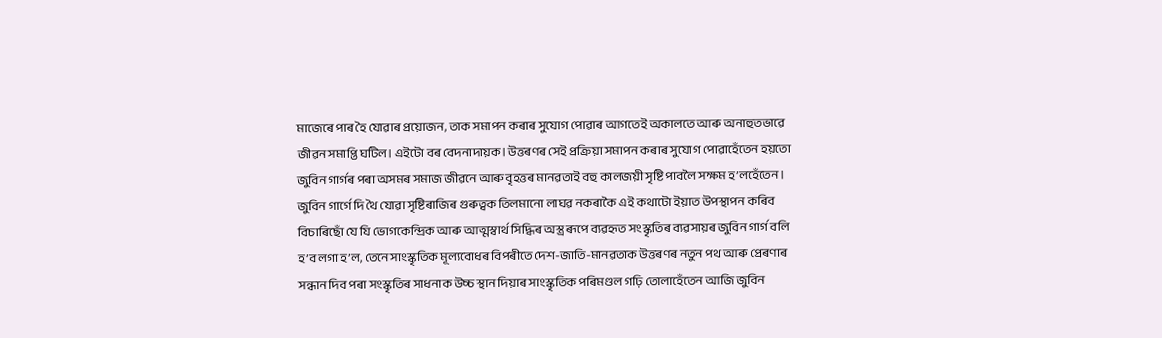মাজেৰে পাৰ হৈ যোৱাৰ প্ৰয়োজন, তাক সমাপন কৰাৰ সুযোগ পোৱাৰ আগতেই অকালতে আৰু অনাহুতভাৱে জীৱন সমাপ্তি ঘটিল। এইটো বৰ বেদনাদায়ক। উত্তৰণৰ সেই প্ৰক্ৰিয়া সমাপন কৰাৰ সুযোগ পোৱাহেঁতেন হয়তো জুবিন গাৰ্গৰ পৰা অসমৰ সমাজ জীৱনে আৰু বৃহত্তৰ মানৱতাই বহু কালজয়ী সৃষ্টি পাবলৈ সক্ষম হ’লহেঁতেন।
জুবিন গাৰ্গে দি থৈ যোৱা সৃষ্টিৰাজিৰ গুৰুত্বক তিলমানো লাঘৱ নকৰাকৈ এই কথাটো ইয়াত উপস্থাপন কৰিব বিচাৰিছোঁ যে যি ভোগকেন্দ্ৰিক আৰু আত্মস্বাৰ্থ সিদ্ধিৰ অস্ত্ৰ ৰূপে ব্যৱহৃত সংস্কৃতিৰ ব্যৱসায়ৰ জুবিন গাৰ্গ বলি হ’ব লগা হ’ল, তেনে সাংস্কৃতিক মূল্যবোধৰ বিপৰীতে দেশ-জাতি-মানৱতাক উত্তৰণৰ নতুন পথ আৰু প্ৰেৰণাৰ সন্ধান দিব পৰা সংস্কৃতিৰ সাধনাক উচ্চ স্থান দিয়াৰ সাংস্কৃতিক পৰিমণ্ডল গঢ়ি তোলাহেঁতেন আজি জুবিন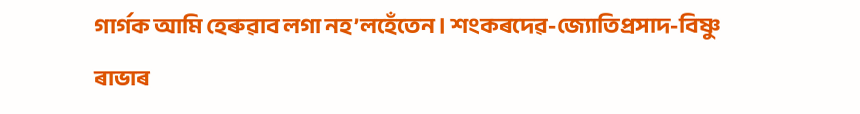গাৰ্গক আমি হেৰুৱাব লগা নহ’লহেঁতেন। শংকৰদেৱ-জ্যোতিপ্ৰসাদ-বিষ্ণু ৰাভাৰ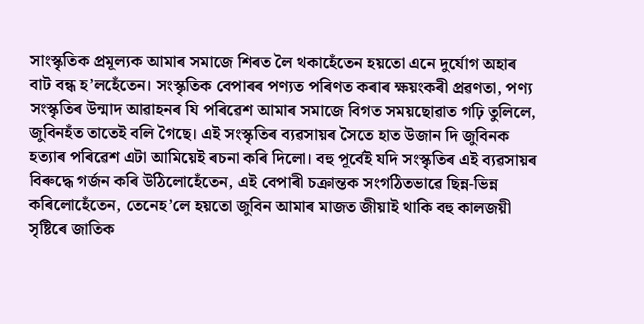সাংস্কৃতিক প্ৰমূল্যক আমাৰ সমাজে শিৰত লৈ থকাহেঁতেন হয়তো এনে দুৰ্যোগ অহাৰ বাট বন্ধ হ’লহেঁতেন। সংস্কৃতিক বেপাৰৰ পণ্যত পৰিণত কৰাৰ ক্ষয়ংকৰী প্ৰৱণতা, পণ্য সংস্কৃতিৰ উন্মাদ আৱাহনৰ যি পৰিৱেশ আমাৰ সমাজে বিগত সময়ছোৱাত গঢ়ি তুলিলে, জুবিনহঁত তাতেই বলি গৈছে। এই সংস্কৃতিৰ ব্যৱসায়ৰ সৈতে হাত উজান দি জুবিনক হত্যাৰ পৰিৱেশ এটা আমিয়েই ৰচনা কৰি দিলো। বহু পূৰ্বেই যদি সংস্কৃতিৰ এই ব্যৱসায়ৰ বিৰুদ্ধে গৰ্জন কৰি উঠিলোহেঁতেন, এই বেপাৰী চক্ৰান্তক সংগঠিতভাৱে ছিন্ন-ভিন্ন কৰিলোহেঁতেন, তেনেহ’লে হয়তো জুবিন আমাৰ মাজত জীয়াই থাকি বহু কালজয়ী সৃষ্টিৰে জাতিক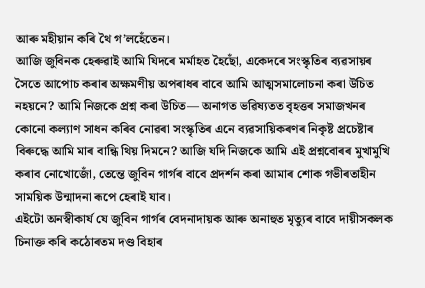আৰু মহীয়ান কৰি থৈ গ’লহেঁতেন।
আজি জুবিনক হেৰুৱাই আমি যিদৰে মৰ্মাহত হৈছোঁ, একেদৰে সংস্কৃতিৰ ব্যৱসায়ৰ সৈতে আপোচ কৰাৰ অক্ষমণীয় অপৰাধৰ বাবে আমি আত্মসমালোচনা কৰা উচিত নহয়নে? আমি নিজকে প্ৰশ্ন কৰা উচিত— অনাগত ভৱিষ্যতত বৃহত্তৰ সমাজখনৰ কোনো কল্যাণ সাধন কৰিব নোৱৰা সংস্কৃতিৰ এনে ব্যৱসায়িকৰণৰ নিকৃষ্ট প্ৰচেষ্টাৰ বিৰুদ্ধে আমি মাৰ বান্ধি থিয় দিমনে? আজি যদি নিজকে আমি এই প্ৰশ্নবোৰৰ মুখামুখি কৰাব নোখোজোঁ, তেন্তে জুবিন গাৰ্গৰ বাবে প্ৰদৰ্শন কৰা আমাৰ শোক গভীৰতাহীন সাময়িক উন্মাদনা ৰূপে হেৰাই যাব।
এইটো অনস্বীকাৰ্য যে জুবিন গাৰ্গৰ বেদনাদায়ক আৰু অনাহুত মৃত্যুৰ বাবে দায়ীসকলক চিনাক্ত কৰি কঠোৰতম দণ্ড বিহাৰ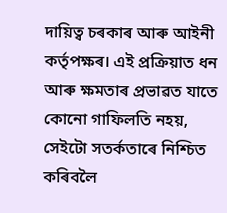দায়িত্ব চৰকাৰ আৰু আইনী কৰ্তৃপক্ষৰ। এই প্ৰক্ৰিয়াত ধন আৰু ক্ষমতাৰ প্ৰভাৱত যাতে কোনো গাফিলতি নহয়, সেইটো সতৰ্কতাৰে নিশ্চিত কৰিবলৈ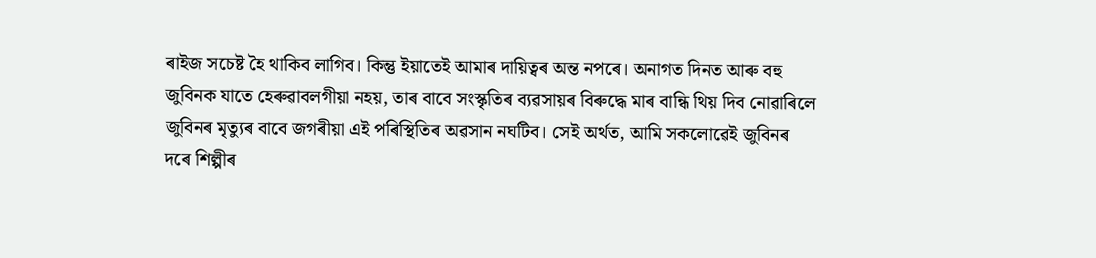ৰাইজ সচেষ্ট হৈ থাকিব লাগিব। কিন্তু ইয়াতেই আমাৰ দায়িত্বৰ অন্ত নপৰে। অনাগত দিনত আৰু বহু জুবিনক যাতে হেৰুৱাবলগীয়া নহয়, তাৰ বাবে সংস্কৃতিৰ ব্যৱসায়ৰ বিৰুদ্ধে মাৰ বান্ধি থিয় দিব নোৱাৰিলে জুবিনৰ মৃত্যুৰ বাবে জগৰীয়া এই পৰিস্থিতিৰ অৱসান নঘটিব। সেই অৰ্থত, আমি সকলোৱেই জুবিনৰ দৰে শিল্পীৰ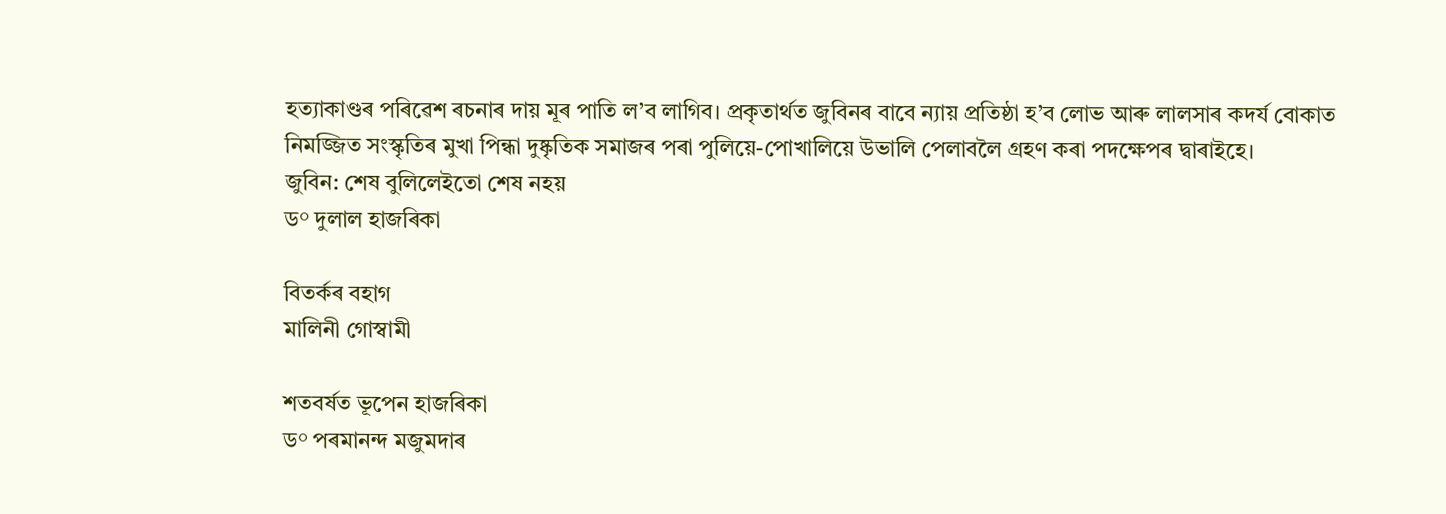হত্যাকাণ্ডৰ পৰিৱেশ ৰচনাৰ দায় মূৰ পাতি ল’ব লাগিব। প্ৰকৃতাৰ্থত জুবিনৰ বাবে ন্যায় প্ৰতিষ্ঠা হ’ব লোভ আৰু লালসাৰ কদৰ্য বোকাত নিমজ্জিত সংস্কৃতিৰ মুখা পিন্ধা দুষ্কৃতিক সমাজৰ পৰা পুলিয়ে-পোখালিয়ে উভালি পেলাবলৈ গ্ৰহণ কৰা পদক্ষেপৰ দ্বাৰাইহে।
জুবিন: শেষ বুলিলেইতো শেষ নহয়
ড° দুলাল হাজৰিকা

বিতর্কৰ বহাগ
মালিনী গোস্বামী

শতবৰ্ষত ভূপেন হাজৰিকা
ড° পৰমানন্দ মজুমদাৰ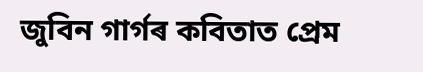জুবিন গাৰ্গৰ কবিতাত প্ৰেম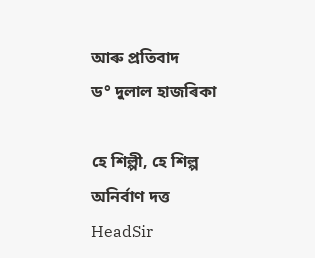আৰু প্ৰতিবাদ
ড° দুলাল হাজৰিকা

হে শিল্পী, হে শিল্প
অনিৰ্বাণ দত্ত
HeadSir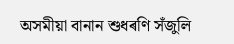অসমীয়া বানান শুধৰণি সঁজুলি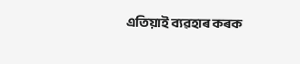এতিয়াই ব্যৱহাৰ কৰক